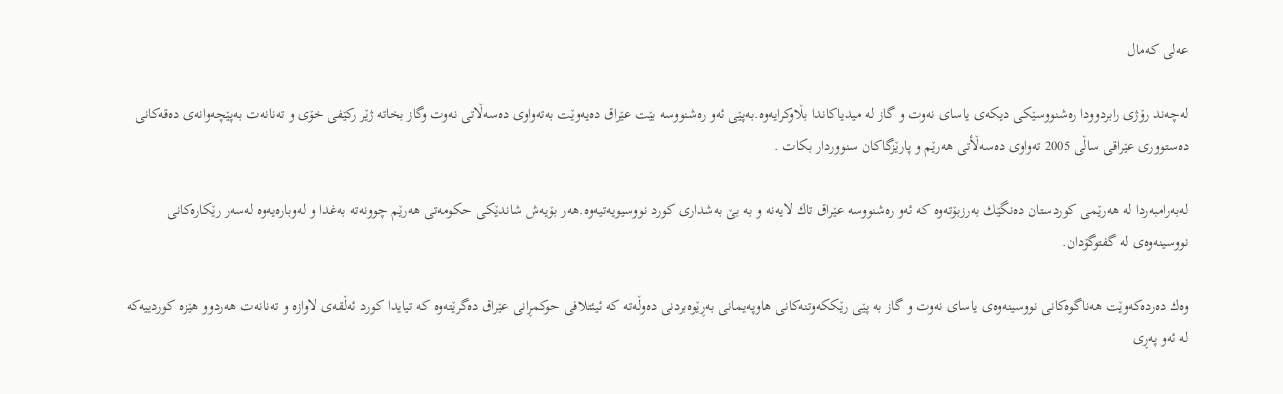عەلی كەمال

لەچەند رۆژی رابردوودا رەشنووسێكی دیكەی یاسای نەوت و گاز لە میدیاكاندا بڵاوكرایەوە.بەپێی ئەو رەشنووسە بێت عێراق دەیەوێت بەتەواوی دەسەڵاتی نەوت وگاز بخاتە ژێر ركێفی خۆی و تەنانەت بەپێچەوانەی دەقەكانی دەستووری عێراقی ساڵی 2005 تەواوی دەسەڵأتی هەرێم و پارێزگاكان سنووردار بكات .

لەبەرامبەردا لە هەرێمی كوردستان دەنگێك بەرزبۆتەوە كە ئەو رەشنووسە عێراق تاك لایەنە و بە بێ بەشداری كورد نووسیویەتیەوە.هەر بۆیەش شاندێكی حكومەتی هەرێم چوونەتە بەغدا و لەوبارەیەوە لەسەر رێكارەكانی نووسینەوەی لە گفتوگۆدان.

وەك دەردەكەوێت هەناگوەكانی نووسینەوەی یاسای نەوت و گاز بە پێی رێككەوتنەكانی هاوپەیمانی بەڕێوەبردنی دەوڵەتە كە ئیئتلافی حوكمڕانی عێراق دەگرێتەوە كە تیایدا كورد ئەڵقەی لاوازە و تەنانەت هەردوو هێزە كوردییەكە لە ئەو پەڕی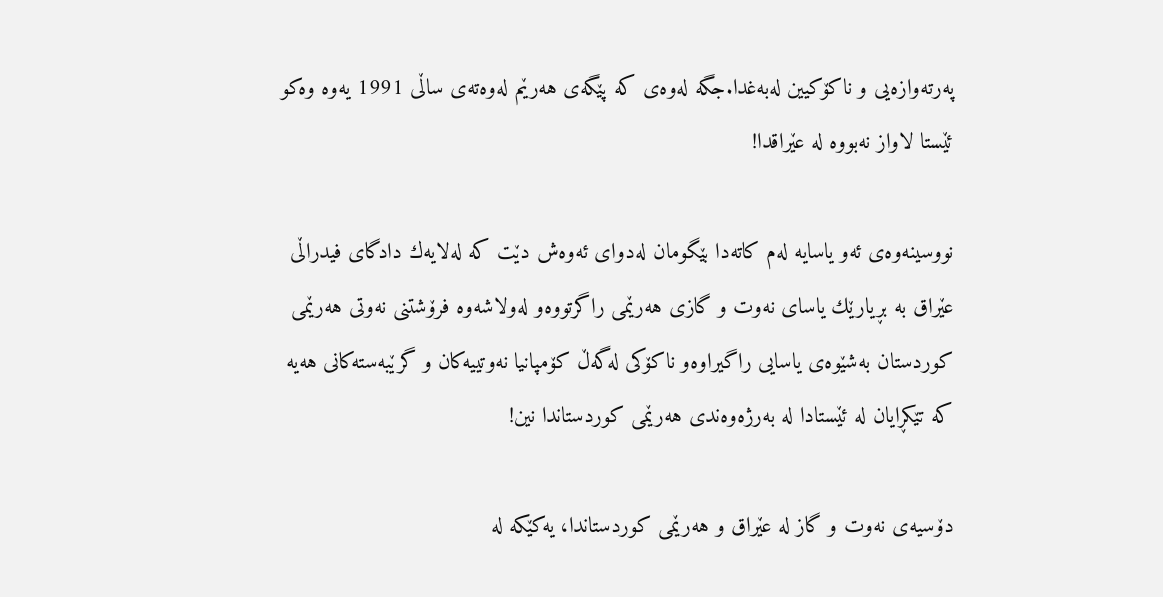پەرتەوازەیی و ناكۆكیین لەبەغدا.جگە لەوەی كە پێگەی هەرێم لەوەتەی ساڵی 1991 یەوە وەكو ئێستا لاواز نەبووە لە عێراقدا!

نووسینەوەی ئەو یاسایە لەم كاتەدا بێگومان لەدوای ئەوەش دێت كە لەلایەك دادگای فیدراڵی عێراق بە بڕیارێك یاسای نەوت و گازی هەرێمی راگرتووەو لەولاشەوە فرۆشتنی نەوتی هەرێمی كوردستان بەشێوەی یاسایی راگیراوەو ناكۆكی لەگەڵ كۆمپانیا نەوتییەكان و گرێبەستەكانی هەیە كە تێكڕایان لە ئێستادا لە بەرژەوەندی هەرێمی كوردستاندا نین!

دۆسیەی نەوت و گاز لە عێراق و هەرێمی كوردستاندا، یەكێكە لە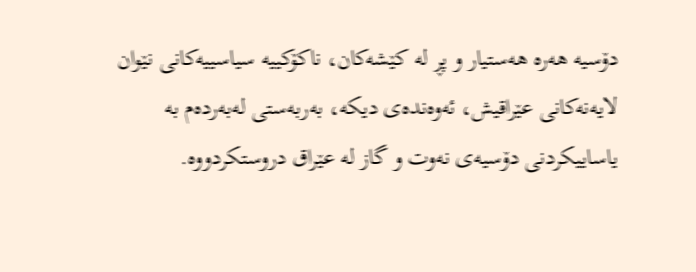دۆسیە هەرە هەستیار و پڕ لە كێشەكان، ناكۆكییە سیاسییەكانی نێوان لایەنەكانی عێراقیش، ئەوەندەی دیكە، بەربەستی لەبەردەم بە یاساییكردنی دۆسیەی نەوت و گاز لە عێراق دروستكردووە.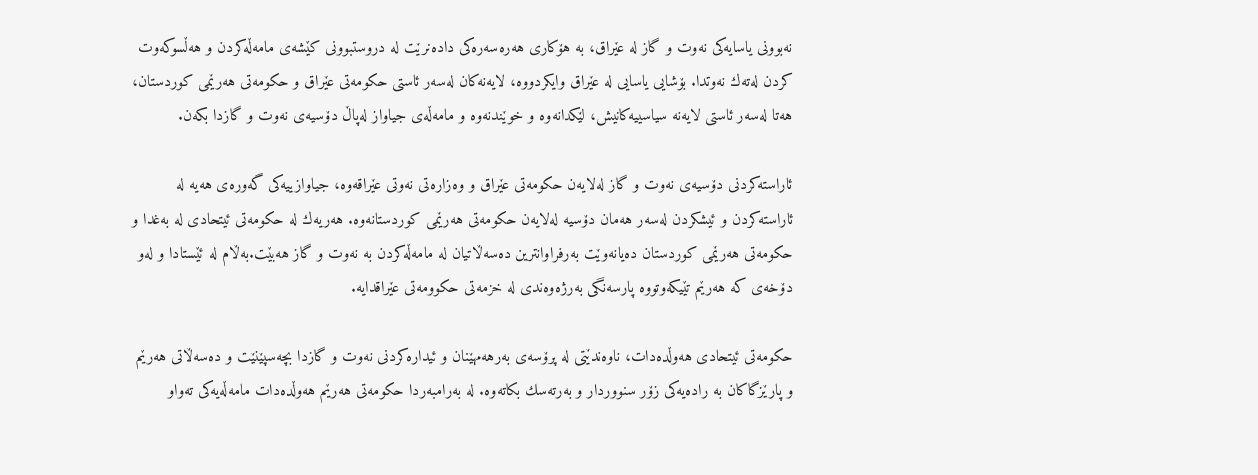نەبوونی یاسایەكی نەوت و گاز لە عێراق، بە هۆكاری هەرەسەرەكی دادەنرێت لە دروستبوونی كێشەی مامەڵەكردن و هەڵسوكەوت كردن لەتەك نەوتدا. بۆشایی یاسایی لە عێراق وایكردووە، لایەنەكان لەسەر ئاستی حكومەتی عێراق و حكومەتی هەرێمی كوردستان، هەتا لەسەر ئاستی لایەنە سیاسییەكانیش، لێكدانەوە و خوێندنەوە و مامەڵەی جیاواز لەپاڵ دۆسیەی نەوت و گازدا بكەن.

ئاراستەكردنی دۆسیەی نەوت و گاز لەلایەن حكومەتی عێراق و وەزارەتی نەوتی عێراقەوە، جیاوازییەكی گەورەی هەیە لە ئاراستەكردن و ئیشكردن لەسەر هەمان دۆسیە لەلایەن حكومەتی هەرێمی كوردستانەوە. هەریەك لە حكومەتی ئیتحادی لە بەغدا و حكومەتی هەرێمی كوردستان دەیانەوێت بەرفراوانترین دەسەڵاتیان لە مامەڵەكردن بە نەوت و گاز هەبێت.بەڵام لە ئێستادا و لەو دۆخەی كە هەرێم تێیكەوتووە پارسەنگی بەرژەوەندی لە خزمەتی حكوومەتی عێراقدایە.

حكومەتی ئیتحادی هەوڵدەدات، ناوەندێتی لە پرۆسەی بەرهەمهێنان و ئیدارەكردنی نەوت و گازدا بچەسپێنێت و دەسەڵاتی هەرێم و پارێزگاكان بە رادەیەكی زۆر سنووردار و بەرتەسك بكاتەوە. لە بەرامبەردا حكومەتی هەرێم هەوڵدەدات مامەڵەیەكی تەواو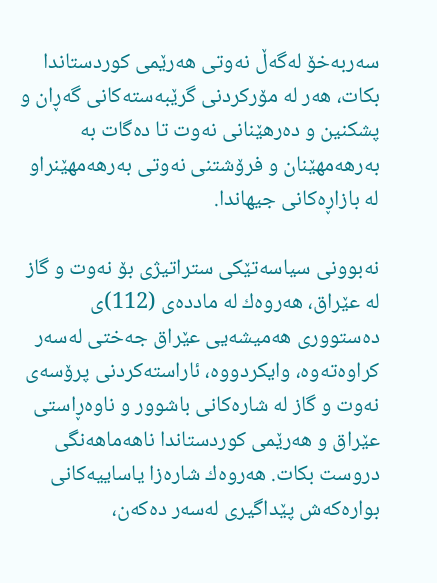سەربەخۆ لەگەڵ نەوتی هەرێمی كوردستاندا بكات، هەر لە مۆركردنی گرێبەستەكانی گەڕان و پشكنین و دەرهێنانی نەوت تا دەگات بە بەرهەمهێنان و فرۆشتنی نەوتی بەرهەمهێنراو لە بازاڕەكانی جیهاندا.

نەبوونی سیاسەتێكی ستراتیژی بۆ نەوت و گاز لە عێراق، هەروەك لە ماددەی (112)ی دەستووری هەمیشەیی عێراق جەختی لەسەر كراوەتەوە، وایكردووە، ئاراستەكردنی پرۆسەی نەوت و گاز لە شارەكانی باشوور و ناوەڕاستی عێراق و هەرێمی كوردستاندا ناهەماهەنگی دروست بكات. هەروەك شارەزا یاساییەكانی بوارەكەش پێداگیری لەسەر دەكەن،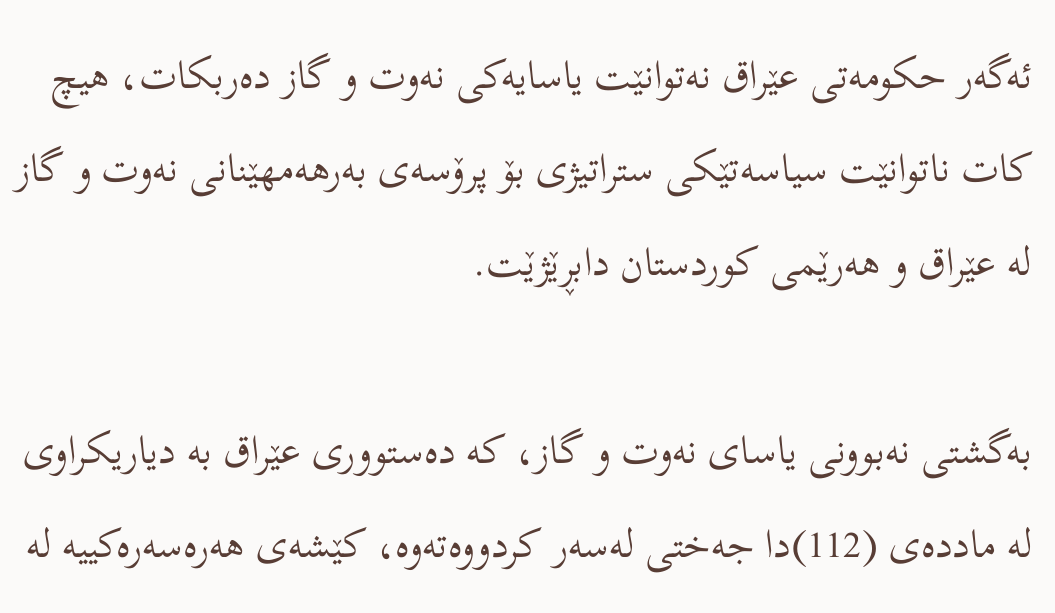ئەگەر حكومەتی عێراق نەتوانێت یاسایەكی نەوت و گاز دەربكات، هیچ كات ناتوانێت سیاسەتێكی ستراتیژی بۆ پرۆسەی بەرهەمهێنانی نەوت و گاز لە عێراق و هەرێمی كوردستان دابڕێژێت.

بەگشتی نەبوونی یاسای نەوت و گاز، كە دەستووری عێراق بە دیاریكراوی لە ماددەی (112)دا جەختی لەسەر كردووەتەوە، كێشەی هەرەسەرەكییە لە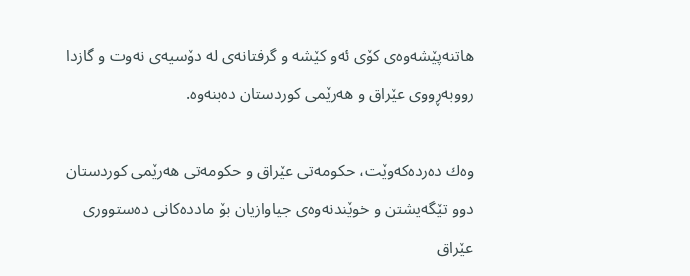هاتنەپێشەوەی كۆی ئەو كێشە و گرفتانەی لە دۆسیەی نەوت و گازدا رووبەڕووی عێراق و هەرێمی كوردستان دەبنەوە.

وەك دەردەكەوێت، حكومەتی عێراق و حكومەتی هەرێمی كوردستان دوو تێگەیشتن و خوێندنەوەی جیاوازیان بۆ ماددەكانی دەستووری عێراق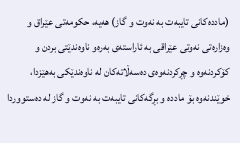(ماددەكانی تایبەت بە نەوت و گاز) هەیە، حكومەتی عێراق و وەزارەتی نەوتی عێراقی بە ئاراستەی بەرەو ناوەندێتی بردن و كۆكردنەوە و چڕكردنەوەی دەسەڵاتەكان لە ناوەندێكی بەهێزدا، خوێندنەوە بۆ ماددە و بڕگەكانی تایبەت بە نەوت و گاز لە دەستووردا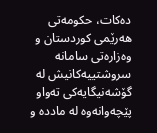دەكات، حكومەتی هەرێمی كوردستان و وەزارەتی سامانە سروشتییەكانیش لە گۆشەنیگایەكی تەواو پێچەوانەوە لە ماددە و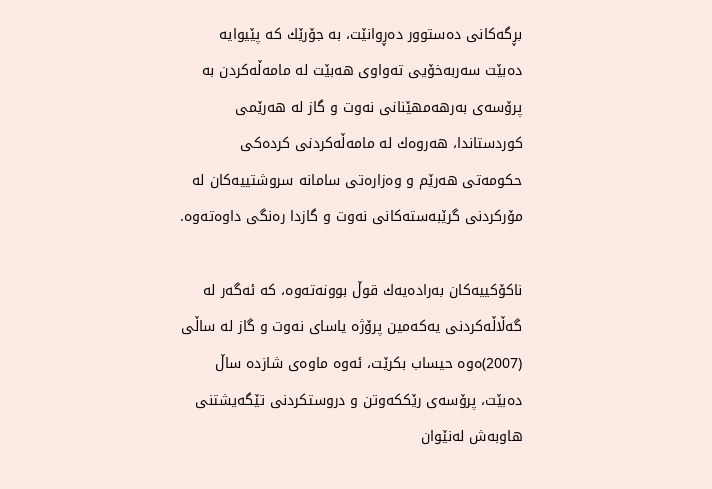بڕگەكانی دەستوور دەڕوانێت، بە جۆرێك كە پێیوایە دەبێت سەربەخۆیی تەواوی هەبێت لە مامەڵەكردن بە پرۆسەی بەرهەمهێنانی نەوت و گاز لە هەرێمی كوردستاندا، هەروەك لە مامەڵەكردنی كردەكی حكومەتی هەرێم و وەزارەتی سامانە سروشتییەكان لە مۆركردنی گرێبەستەكانی نەوت و گازدا رەنگی داوەتەوە.

ناكۆكییەكان بەرادەیەك قوڵ بوونەتەوە، كە ئەگەر لە گەڵاڵەكردنی یەكەمین پرۆژە یاسای نەوت و گاز لە ساڵی (2007)ەوە حیساب بكرێت، ئەوە ماوەی شازدە ساڵ دەبێت، پرۆسەی رێككەوتن و دروستكردنی تێگەیشتنی هاوبەش لەنێوان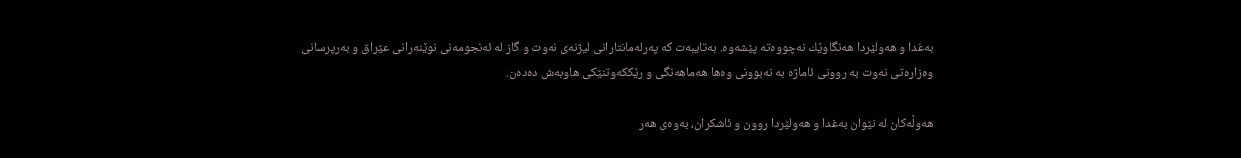بەغدا و هەولێردا هەنگاوێك نەچووەتە پێشەوە. بەتایبەت كە پەرلەمانتارانی لیژنەی نەوت و گاز لە ئەنجومەنی نوێنەرانی عێراق و بەرپرسانی وەزارەتی نەوت بە روونی ئاماژە بە نەبوونی وەها هەماهەنگی و رێككەوتنێكی هاوبەش دەدەن.

هەوڵەكان لە نێوان بەغدا و هەولێردا روون و ئاشكران، بەوەی هەر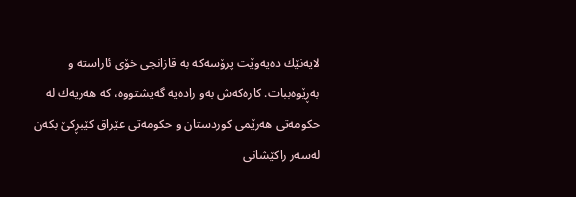لایەنێك دەیەوێت پرۆسەكە بە قازانجی خۆی ئاراستە و بەڕێوەببات. كارەكەش بەو رادەیە گەیشتووە، كە هەریەك لە حكومەتی هەرێمی كوردستان و حكومەتی عێراق كێبڕكێ‌ بكەن لەسەر راكێشانی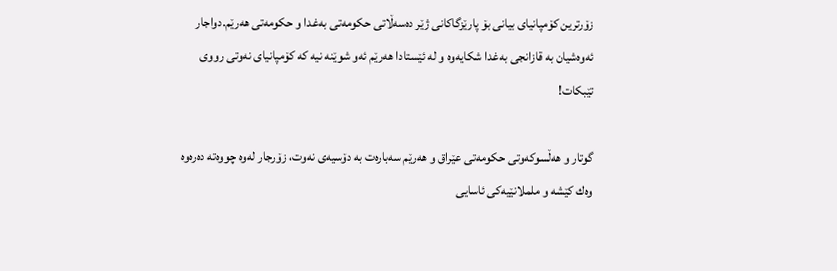زۆرترین كۆمپانیای بیانی بۆ پارێزگاكانی ژێر دەسەڵاتی حكومەتی بەغدا و حكومەتی هەرێم.دواجار ئەوەشیان بە قازانجی بەغدا شكایەوە و لە ئێستادا هەرێم ئەو شوێنە نیە كە كۆمپانیای نەوتی رووی تێبكات!

گوتار و هەڵسوكەوتی حكومەتی عێراق و هەرێم سەبارەت بە دۆسیەی نەوت، زۆرجار لەوە چووەتە دەرەوە وەك كێشە و ململانێیەكی ئاسایی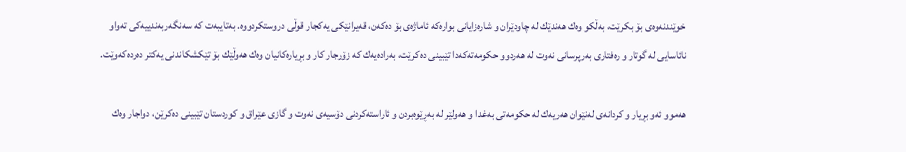خوێندنەوەی بۆ بكرێت، بەڵكو وەك هەندێك لە چاودێران و شارەزایانی بوارەكە ئاماژەی بۆ دەكەن، قەیرانێكی یەكجار قوڵی دروستكردووە. بەتایبەت كە سەنگەربەندییەكی تەواو نائاسایی لە گوتار و رەفتاری بەرپرسانی نەوت لە هەردوو حكومەتەكەدا تێبینی دەكرێت، بەرادەیەك كە زۆرجار كار و بڕیارەكانیان وەك هەوڵێك بۆ تێكشكاندنی یەكتر دەردەكەوێت.

هەموو ئەو بڕیار و كردانەی لەنێوان هەریەك لە حكومەتی بەغدا و هەولێر لە بەڕێوەبردن و ئاراستەكردنی دۆسیەی نەوت و گازی عێراق و كوردستان تێبینی دەكرێن، دواجار وەك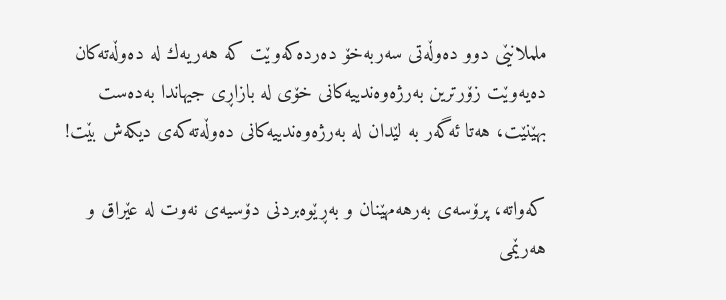ململانێی دوو دەوڵەتی سەربەخۆ دەردەكەوێت كە هەریەك لە دەوڵەتەكان دەیەوێت زۆرترین بەرژەوەندییەكانی خۆی لە بازاڕی جیهاندا بەدەست بهێنێت، هەتا ئەگەر بە لێدان لە بەرژەوەندییەكانی دەوڵەتەكەی دیكەش بێت!

كەواتە، پرۆسەی بەرهەمهێنان و بەڕێوەبردنی دۆسیەی نەوت لە عێراق و هەرێمی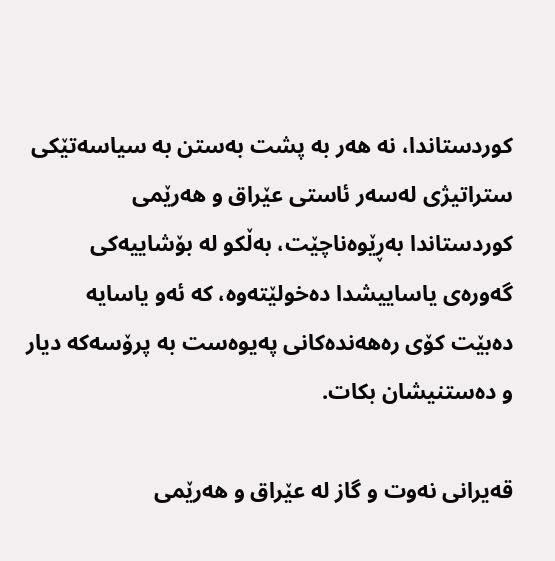كوردستاندا، نە هەر بە پشت بەستن بە سیاسەتێكی ستراتیژی لەسەر ئاستی عێراق و هەرێمی كوردستاندا بەڕێوەناچێت، بەڵكو لە بۆشاییەكی گەورەی یاساییشدا دەخولێتەوە، كە ئەو یاسایە دەبێت كۆی رەهەندەكانی پەیوەست بە پرۆسەكە دیار و دەستنیشان بكات.

قەیرانی نەوت و گاز لە عێراق و هەرێمی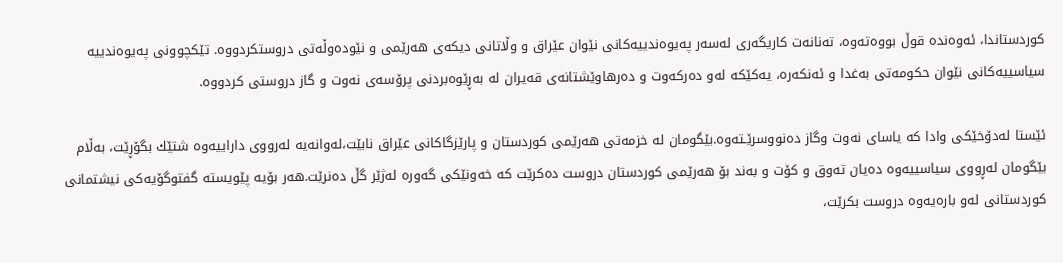كوردستاندا، ئەوەندە قوڵ بووەتەوە، تەنانەت كاریگەری لەسەر پەیوەندییەكانی نێوان عێراق و وڵاتانی دیكەی هەرێمی و نێودەوڵەتی دروستكردووە. تێكچوونی پەیوەندییە سیاسییەكانی نێوان حكومەتی بەغدا و ئەنكەرە، یەكێكە لەو دەركەوت و دەرهاوێشتانەی قەیران لە بەڕێوەبردنی پرۆسەی نەوت و گاز دروستی كردووە.

ئێستا لەدۆخێكی وادا كە یاسای نەوت وگاز دەنووسرێـتەوە.بێگومان لە خزمەتی هەرێمی كوردستان و پارێزگاكانی عێراق نابێت،لەوانەیە لەرووی داراییەوە شتێك بگۆڕێت، بەڵام بێگومان لەڕووی سیاسییەوە دەیان تەوق و كۆت و بەند بۆ هەرێمی كوردستان دروست دەكرێت كە خەونێكی گەورە لەژێر گڵ دەنرێت.هەر بۆیە پێویستە گفتوگۆیەكی نیشتمانی كوردستانی لەو بارەیەوە دروست بكرێت،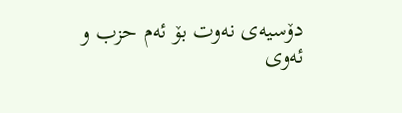دۆسیەی نەوت بۆ ئەم حزب و ئەوی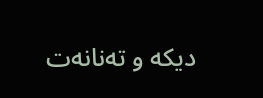دیكە و تەنانەت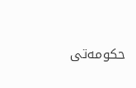حكومەتی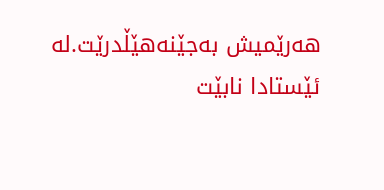هەرێمیش بەجێنەهێڵدرێت.لە ئێستادا نابێت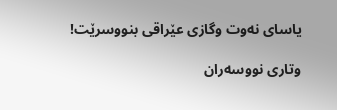یاسای نەوت وگازی عێراقی بنووسرێت!

وتاری نووسەران